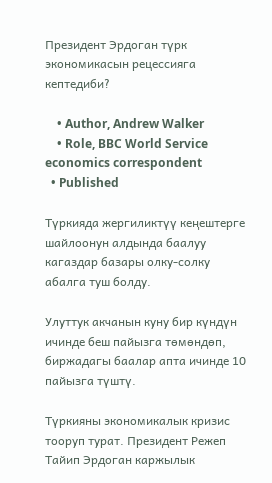Президент Эрдоган түрк экономикасын рецессияга кептедиби?

    • Author, Andrew Walker
    • Role, BBC World Service economics correspondent
  • Published

Түркияда жергиликтүү кеңештерге шайлоонун алдында баалуу кагаздар базары олку-солку абалга туш болду.

Улуттук акчанын куну бир күндүн ичинде беш пайызга төмөндөп, биржадагы баалар апта ичинде 10 пайызга түштү.

Түркияны экономикалык кризис тооруп турат. Президент Режеп Тайип Эрдоган каржылык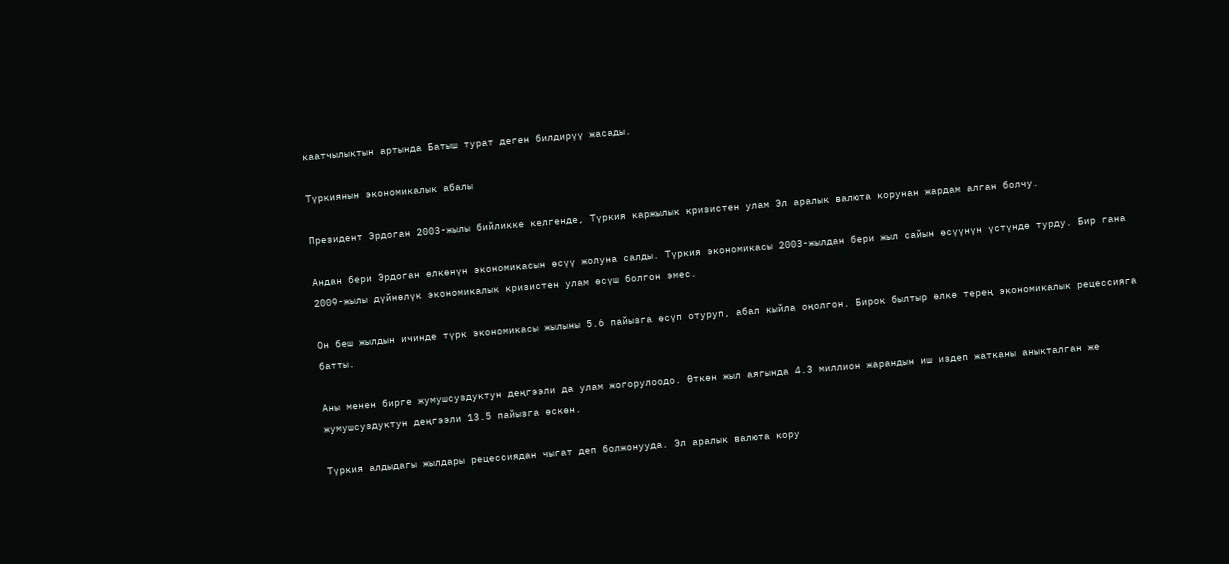каатчылыктын артында Батыш турат деген билдирүү жасады.

Түркиянын экономикалык абалы

Президент Эрдоган 2003-жылы бийликке келгенде, Түркия каржылык кризистен улам Эл аралык валюта корунан жардам алган болчу.

Андан бери Эрдоган өлкөнүн экономикасын өсүү жолуна салды. Түркия экономикасы 2003-жылдан бери жыл сайын өсүүнүн үстүндө турду. Бир гана 2009-жылы дүйнөлүк экономикалык кризистен улам өсүш болгон эмес.

Он беш жылдын ичинде түрк экономикасы жылыны 5.6 пайызга өсүп отуруп, абал кыйла оңолгон. Бирок былтыр өлкө терең экономикалык рецессияга батты.

Аны менен бирге жумушсуздуктун деңгээли да улам жогорулоодо. Өткөн жыл аягында 4.3 миллион жарандын иш издеп жатканы аныкталган же жумушсуздуктун деңгээли 13.5 пайызга өскөн.

Түркия алдыдагы жылдары рецессиядан чыгат деп болжонууда. Эл аралык валюта кору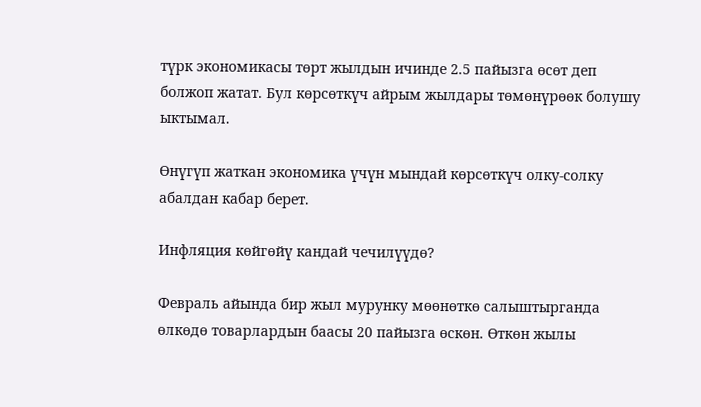түрк экономикасы төрт жылдын ичинде 2.5 пайызга өсөт деп болжоп жатат. Бул көрсөткүч айрым жылдары төмөнүрөөк болушу ыктымал.

Өнүгүп жаткан экономика үчүн мындай көрсөткүч олку-солку абалдан кабар берет.

Инфляция көйгөйү кандай чечилүүдө?

Февраль айында бир жыл мурунку мөөнөткө салыштырганда өлкөдө товарлардын баасы 20 пайызга өскөн. Өткөн жылы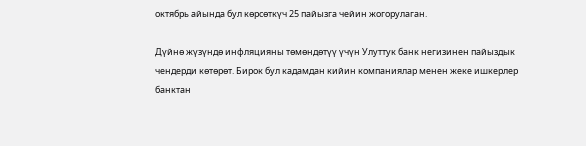октябрь айында бул көрсөткүч 25 пайызга чейин жогорулаган.

Дүйнө жүзүндө инфляцияны төмөндөтүү үчүн Улуттук банк негизинен пайыздык чендерди көтөрөт. Бирок бул кадамдан кийин компаниялар менен жеке ишкерлер банктан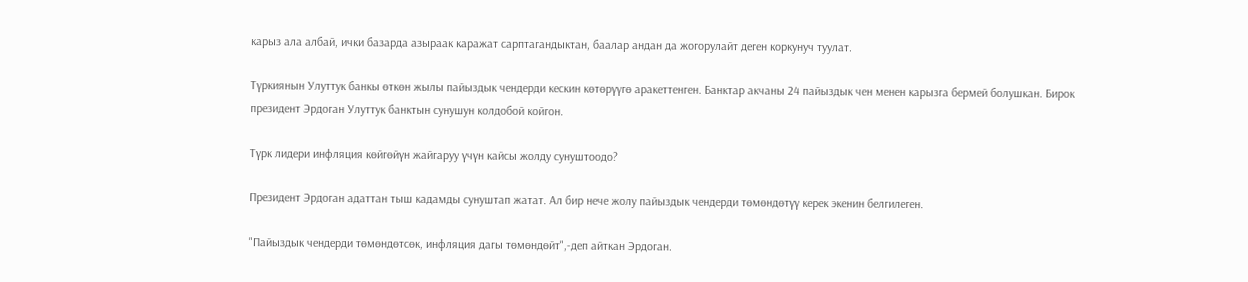карыз ала албай, ички базарда азыраак каражат сарптагандыктан, баалар андан да жогорулайт деген коркунуч туулат.

Түркиянын Улуттук банкы өткөн жылы пайыздык чендерди кескин көтөрүүгө аракеттенген. Банктар акчаны 24 пайыздык чен менен карызга бермей болушкан. Бирок президент Эрдоган Улуттук банктын сунушун колдобой койгон.

Түрк лидери инфляция көйгөйүн жайгаруу үчүн кайсы жолду сунуштоодо?

Президент Эрдоган адаттан тыш кадамды сунуштап жатат. Ал бир нече жолу пайыздык чендерди төмөндөтүү керек экенин белгилеген.

"Пайыздык чендерди төмөндөтсөк, инфляция дагы төмөндөйт",-деп айткан Эрдоган.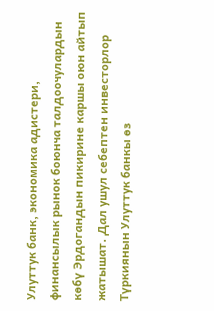Улуттук банк, экономика адистери, финансылык рынок боюнча талдоочулардын көбү Эрдогандын пикирине каршы оюн айтып жатышат. Дал ушул себептен инвесторлор Түркиянын Улуттук банкы өз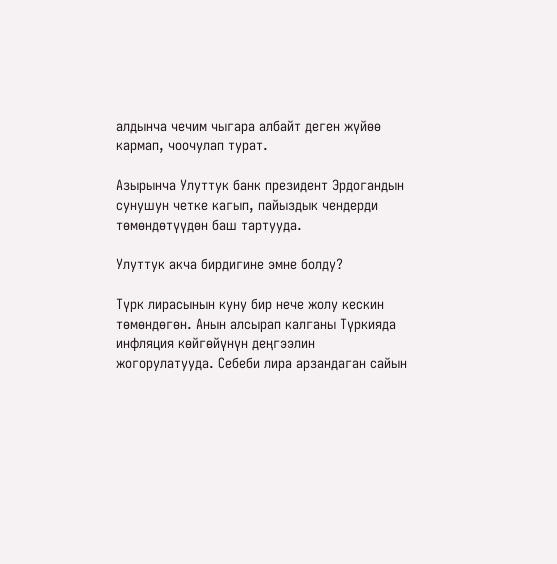алдынча чечим чыгара албайт деген жүйөө кармап, чоочулап турат.

Азырынча Улуттук банк президент Эрдогандын сунушун четке кагып, пайыздык чендерди төмөндөтүүдөн баш тартууда.

Улуттук акча бирдигине эмне болду?

Түрк лирасынын куну бир нече жолу кескин төмөндөгөн. Анын алсырап калганы Түркияда инфляция көйгөйүнүн деңгээлин жогорулатууда. Себеби лира арзандаган сайын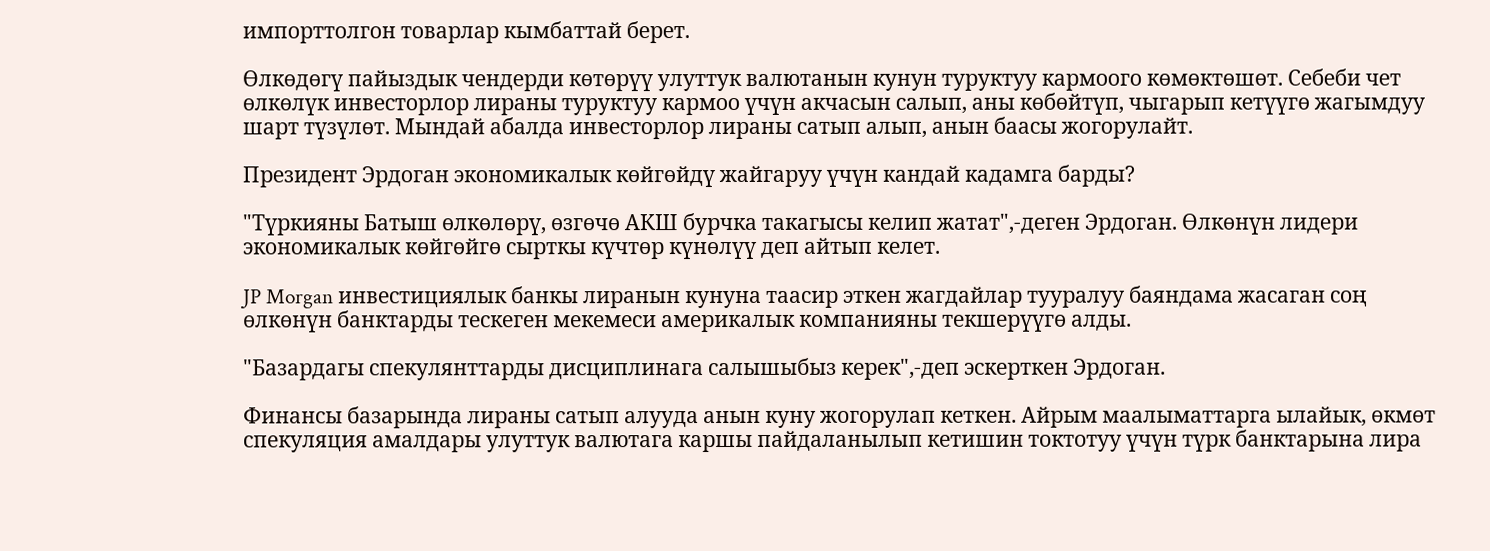импорттолгон товарлар кымбаттай берет.

Өлкөдөгү пайыздык чендерди көтөрүү улуттук валютанын кунун туруктуу кармоого көмөктөшөт. Себеби чет өлкөлүк инвесторлор лираны туруктуу кармоо үчүн акчасын салып, аны көбөйтүп, чыгарып кетүүгө жагымдуу шарт түзүлөт. Мындай абалда инвесторлор лираны сатып алып, анын баасы жогорулайт.

Президент Эрдоган экономикалык көйгөйдү жайгаруу үчүн кандай кадамга барды?

"Түркияны Батыш өлкөлөрү, өзгөчө АКШ бурчка такагысы келип жатат",-деген Эрдоган. Өлкөнүн лидери экономикалык көйгөйгө сырткы күчтөр күнөлүү деп айтып келет.

JP Morgan инвестициялык банкы лиранын кунуна таасир эткен жагдайлар тууралуу баяндама жасаган соң өлкөнүн банктарды тескеген мекемеси америкалык компанияны текшерүүгө алды.

"Базардагы спекулянттарды дисциплинага салышыбыз керек",-деп эскерткен Эрдоган.

Финансы базарында лираны сатып алууда анын куну жогорулап кеткен. Айрым маалыматтарга ылайык, өкмөт спекуляция амалдары улуттук валютага каршы пайдаланылып кетишин токтотуу үчүн түрк банктарына лира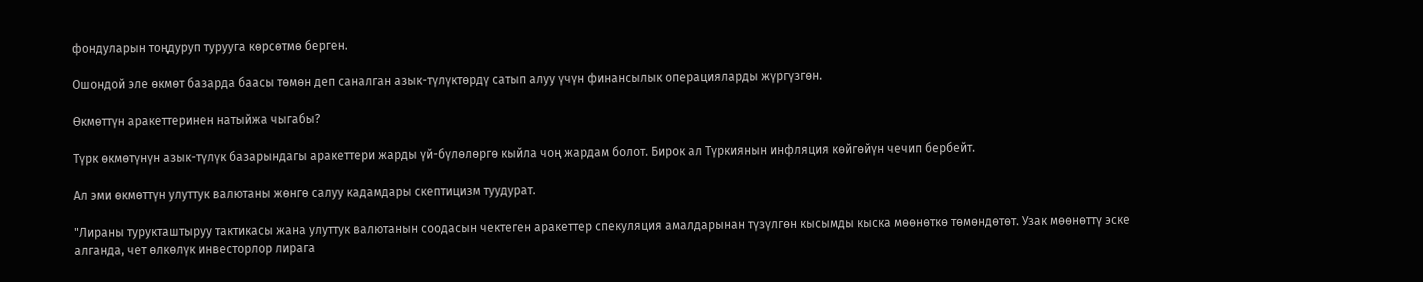фондуларын тоңдуруп турууга көрсөтмө берген.

Ошондой эле өкмөт базарда баасы төмөн деп саналган азык-түлүктөрдү сатып алуу үчүн финансылык операцияларды жүргүзгөн.

Өкмөттүн аракеттеринен натыйжа чыгабы?

Түрк өкмөтүнүн азык-түлүк базарындагы аракеттери жарды үй-бүлөлөргө кыйла чоң жардам болот. Бирок ал Түркиянын инфляция көйгөйүн чечип бербейт.

Ал эми өкмөттүн улуттук валютаны жөнгө салуу кадамдары скептицизм туудурат.

"Лираны турукташтыруу тактикасы жана улуттук валютанын соодасын чектеген аракеттер спекуляция амалдарынан түзүлгөн кысымды кыска мөөнөткө төмөндөтөт. Узак мөөнөттү эске алганда, чет өлкөлүк инвесторлор лирага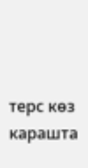терс көз карашта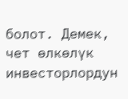болот. Демек, чет өлкөлүк инвесторлордун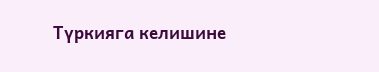Түркияга келишине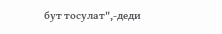бут тосулат",-деди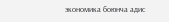экономика боюнча адис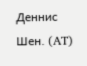Деннис Шен. (AT)